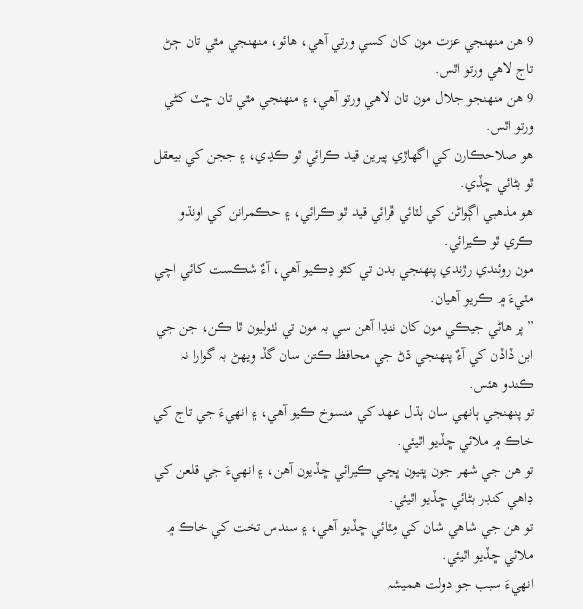9 هن منهنجي عزت مون کان کسي ورتي آهي، هائو، منهنجي مٿي تان ڄڻ تاج لاهي ورتو اٿس.
9 هن منهنجو جلال مون تان لاهي ورتو آهي، ۽ منهنجي مٿي تان ڇٽ کڻي ورتو اٿس.
هو صلاحڪارن کي اگھاڙي پيرين قيد ڪرائي ٿو ڪڍي، ۽ ججن کي بيعقل ٿو بڻائي ڇڏي.
هو مذهبي اڳواڻن کي لٽائي ڦرائي قيد ٿو ڪرائي، ۽ حڪمرانن کي اونڌو ڪري ٿو ڪيرائي.
مون روئندي رڙندي پنهنجي بدن تي کٿو ڍڪيو آهي، آءٌ شڪست کائي اچي مٽيءَ ۾ ڪريو آهيان.
”پر هاڻي جيڪي مون کان ننڍا آهن سي بہ مون تي ٺٺوليون ٿا ڪن، جن جي ابن ڏاڏن کي آءٌ پنهنجي ڌڻ جي محافظ ڪتن سان گڏ ويهڻ بہ گوارا نہ ڪندو هئس.
تو پنهنجي ٻانهي سان ٻڌل عهد کي منسوخ ڪيو آهي، ۽ انهيءَ جي تاج کي خاڪ ۾ ملائي ڇڏيو اٿيئي.
تو هن جي شهر جون ڀتيون ڀڃي ڪيرائي ڇڏيون آهن، ۽ انهيءَ جي قلعن کي ڊاهي کنڊر بڻائي ڇڏيو اٿيئي.
تو هن جي شاهي شان کي مِٽائي ڇڏيو آهي، ۽ سندس تخت کي خاڪ ۾ ملائي ڇڏيو اٿيئي.
انهيءَ سبب جو دولت هميشہ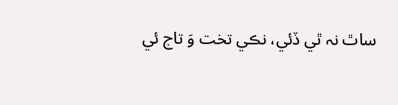ساٿ نہ ٿي ڏئي، نڪي تخت وَ تاج ئي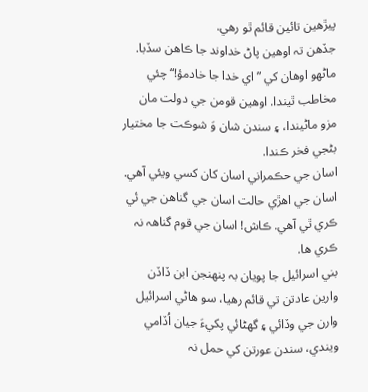پيڙهين تائين قائم ٿو رهي.
جڏهن تہ اوهين پاڻ خداوند جا ڪاهن سڏبا. ماڻهو اوهان کي ”اي خدا جا خادمؤ!“ چئي مخاطب ٿيندا. اوهين قومن جي دولت مان مزو ماڻيندا، ۽ سندن شان وَ شوڪت جا مختيار بڻجي فخر ڪندا.
اسان جي حڪمراني اسان کان کسي ويئي آهي. اسان جي اهڙي حالت اسان جي گناهن جي ئي ڪري ٿي آهي. ڪاش! اسان جي قوم گناهہ نہ ڪري ها.
بني اسرائيل جا پويان بہ پنهنجن ابن ڏاڏن وارين عادتن تي قائم رهيا، سو هاڻي اسرائيل وارن جي وڏائي ۽ گھڻائي پکيءَ جيان اُڏامي ويندي، سندن عورتن کي حمل نہ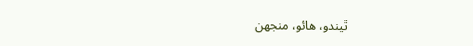ٿيندو، هائو، منجھن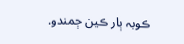ڪوبہ ٻار ڪين ڄمندو.